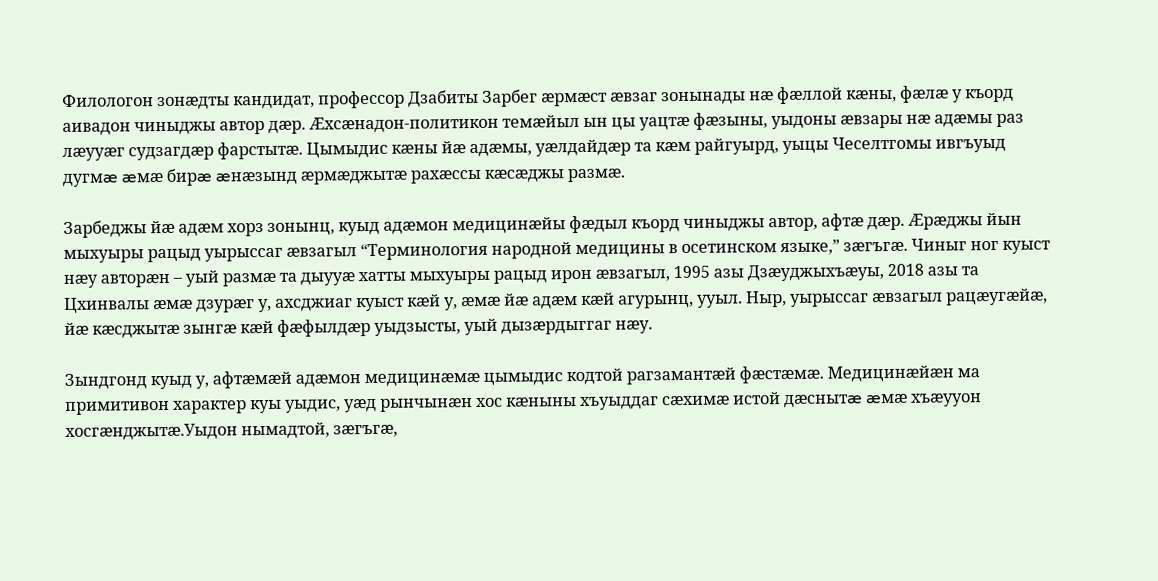Филологон зонæдты кандидат, профессор Дзабиты Зарбег æрмæст æвзаг зонынады нæ фæллой кæны, фæлæ у къорд аивадон чиныджы автор дæр. Æхсæнадон-политикон темæйыл ын цы уацтæ фæзыны, уыдоны æвзары нæ адæмы раз лæууæг судзагдæр фарстытæ. Цымыдис кæны йæ адæмы, уæлдайдæр та кæм райгуырд, уыцы Чеселтгомы ивгъуыд дугмæ æмæ бирæ æнæзынд æрмæджытæ рахæссы кæсæджы размæ.

Зарбеджы йæ адæм хорз зонынц, куыд адæмон медицинæйы фæдыл къорд чиныджы автор, афтæ дæр. Æрæджы йын мыхуыры рацыд уырыссаг æвзагыл “Терминология народной медицины в осетинском языке,” зæгъгæ. Чиныг ног куыст нæу авторæн – уый размæ та дыууæ хатты мыхуыры рацыд ирон æвзагыл, 1995 азы Дзæуджыхъæуы, 2018 азы та Цхинвалы æмæ дзурæг у, ахсджиаг куыст кæй у, æмæ йæ адæм кæй агурынц, ууыл. Ныр, уырыссаг æвзагыл рацæугæйæ, йæ кæсджытæ зынгæ кæй фæфылдæр уыдзысты, уый дызæрдыггаг нæу.

Зындгонд куыд у, афтæмæй адæмон медицинæмæ цымыдис кодтой рагзамантæй фæстæмæ. Медицинæйæн ма примитивон характер куы уыдис, уæд рынчынæн хос кæныны хъуыддаг сæхимæ истой дæснытæ æмæ хъæууон хосгæнджытæ.Уыдон нымадтой, зæгъгæ,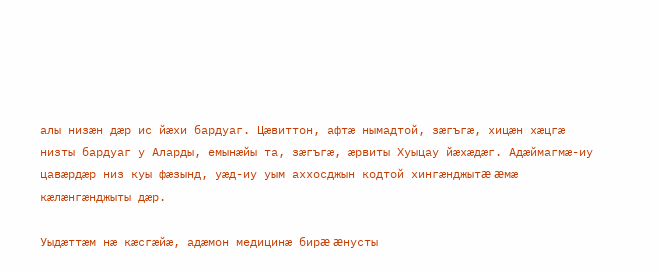алы низæн дæр ис йæхи бардуаг. Цæвиттон, афтæ нымадтой, зæгъгæ, хицæн хæцгæ низты бардуаг у Аларды, емынæйы та, зæгъгæ, æрвиты Хуыцау йæхæдæг. Адæймагмæ-иу цавæрдæр низ куы фæзынд, уæд-иу уым аххосджын кодтой хингæнджытæ æмæ кæлæнгæнджыты дæр.

Уыдæттæм нæ кæсгæйæ, адæмон медицинæ бирæ æнусты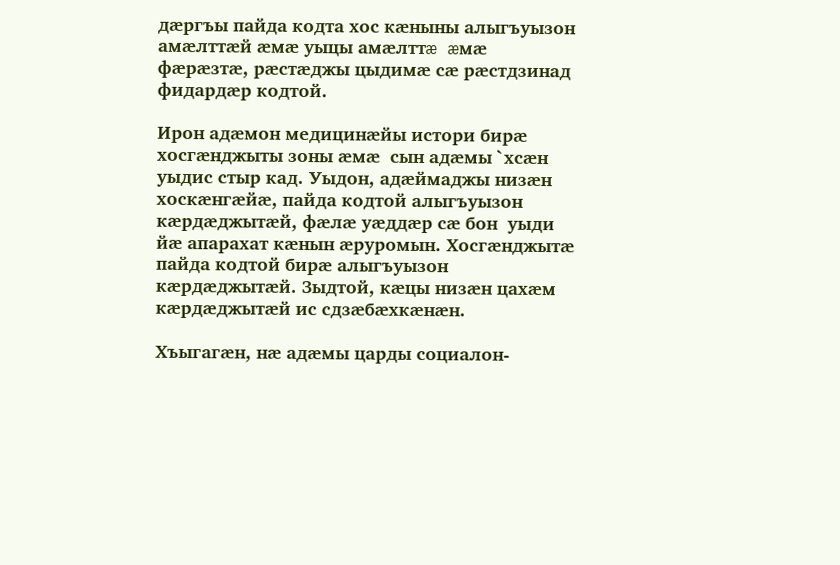дæргъы пайда кодта хос кæныны алыгъуызон амæлттæй æмæ уыцы амæлттæ æмæ фæрæзтæ, рæстæджы цыдимæ сæ рæстдзинад фидардæр кодтой.

Ирон адæмон медицинæйы истори бирæ хосгæнджыты зоны æмæ  сын адæмы `хсæн уыдис стыр кад. Уыдон, адæймаджы низæн хоскæнгæйæ, пайда кодтой алыгъуызон кæрдæджытæй, фæлæ уæддæр сæ бон  уыди йæ апарахат кæнын æруромын. Хосгæнджытæ пайда кодтой бирæ алыгъуызон кæрдæджытæй. Зыдтой, кæцы низæн цахæм кæрдæджытæй ис сдзæбæхкæнæн.

Хъыгагæн, нæ адæмы царды социалон-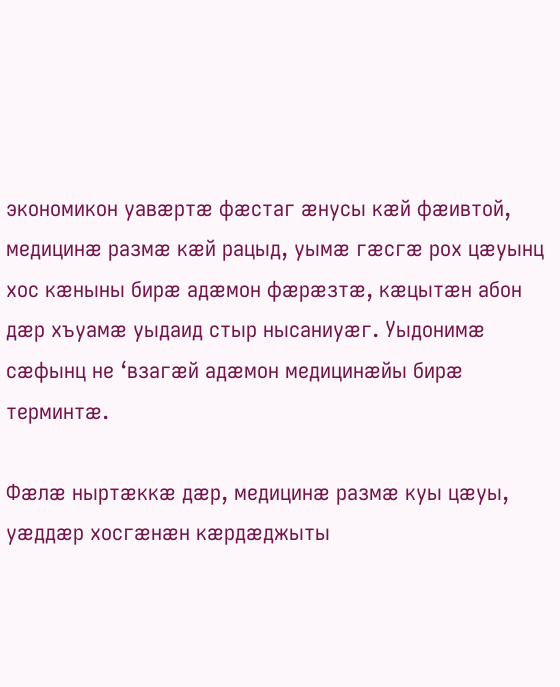экономикон уавæртæ фæстаг æнусы кæй фæивтой, медицинæ размæ кæй рацыд, уымæ гæсгæ рох цæуынц хос кæныны бирæ адæмон фæрæзтæ, кæцытæн абон дæр хъуамæ уыдаид стыр нысаниуæг. Уыдонимæ сæфынц не ‘взагæй адæмон медицинæйы бирæ терминтæ.

Фæлæ ныртæккæ дæр, медицинæ размæ куы цæуы, уæддæр хосгæнæн кæрдæджыты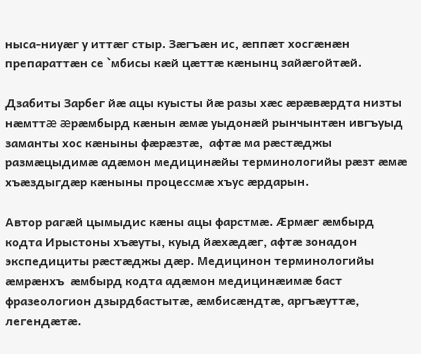ныса-ниуæг у иттæг стыр. Зæгъæн ис, æппæт хосгæнæн препараттæн се `мбисы кæй цæттæ кæнынц зайæгойтæй.

Дзабиты Зарбег йæ ацы куысты йæ разы хæс æрæвæрдта низты нæмттæ æрæмбырд кæнын æмæ уыдонæй рынчынтæн ивгъуыд заманты хос кæныны фæрæзтæ,  афтæ ма рæстæджы размæцыдимæ адæмон медицинæйы терминологийы рæзт æмæ хъæздыгдæр кæныны процессмæ хъус æрдарын.

Автор рагæй цымыдис кæны ацы фарстмæ. Æрмæг æмбырд кодта Ирыстоны хъæуты, куыд йæхæдæг, афтæ зонадон экспедициты рæстæджы дæр. Медицинон терминологийы æмрæнхъ  æмбырд кодта адæмон медицинæимæ баст фразеологион дзырдбастытæ, æмбисæндтæ, аргъæуттæ, легендæтæ.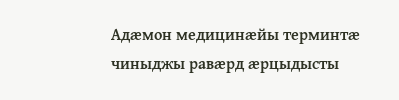Адæмон медицинæйы терминтæ чиныджы равæрд æрцыдысты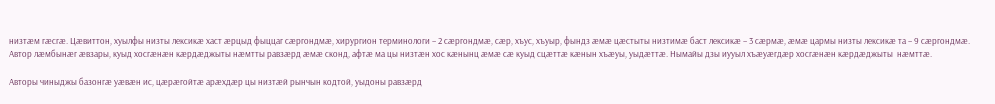низтæм гæсгæ. Цæвиттон, хуылфы низты лексикæ хаст æрцыд фыццаг сæргондмæ, хирургион терминологи – 2 сæргондмæ, сæр, хъус, хъуыр, фындз æмæ цæстыты низтимæ баст лексикæ – 3 сæрмæ, æмæ цармы низты лексикæ та – 9 сæргондмæ. Автор лæмбынæг æвзары, куыд хосгæнæн кæрдæджыты нæмтты равзæрд æмæ сконд, афтæ ма цы низтæн хос кæнынц æмæ сæ куыд сцæттæ кæнын хъæуы, уыдæттæ. Нымайы дзы иууыл хъæуæгдæр хосгæнæн кæрдæджыты  нæмттæ.

Авторы чиныджы базонгæ уæвæн ис, цæрæгойтæ арæхдæр цы низтæй рынчын кодтой, уыдоны равзæрд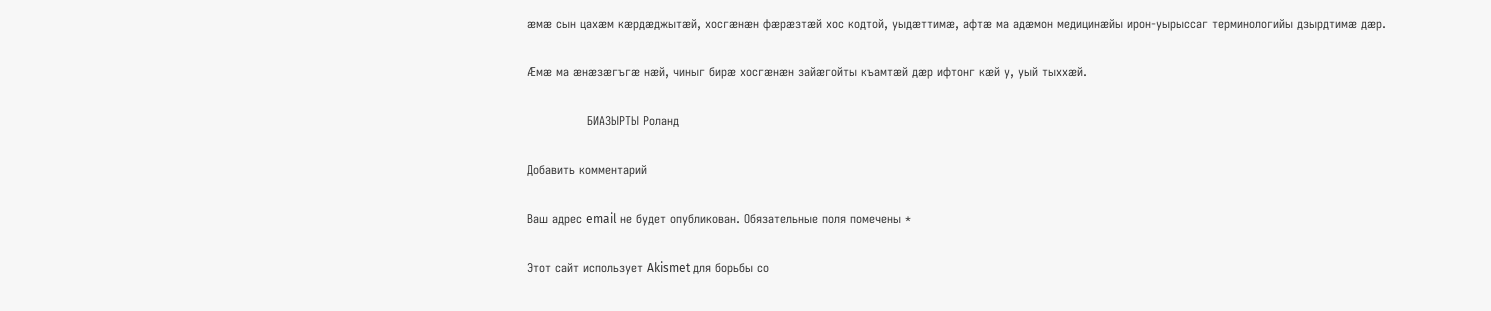æмæ сын цахæм кæрдæджытæй, хосгæнæн фæрæзтæй хос кодтой, уыдæттимæ, афтæ ма адæмон медицинæйы ирон-уырыссаг терминологийы дзырдтимæ дæр.

Æмæ ма æнæзæгъгæ нæй, чиныг бирæ хосгæнæн зайæгойты къамтæй дæр ифтонг кæй у, уый тыххæй.

               БИАЗЫРТЫ Роланд

Добавить комментарий

Ваш адрес email не будет опубликован. Обязательные поля помечены *

Этот сайт использует Akismet для борьбы со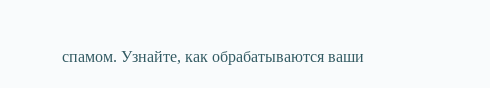спамом. Узнайте, как обрабатываются ваши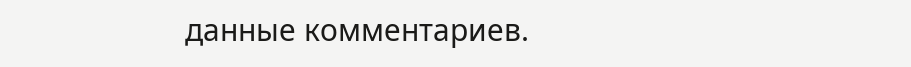данные комментариев.